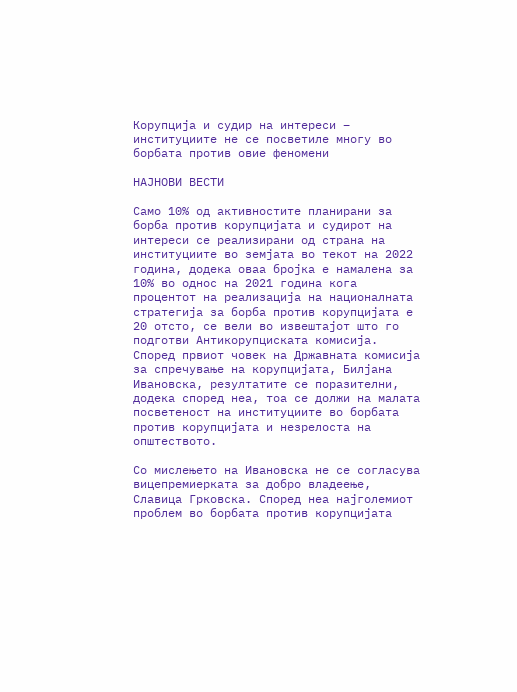Корупција и судир на интереси – институциите не се посветиле многу во борбата против овие феномени

НАЈНОВИ ВЕСТИ

Само 10% од активностите планирани за борба против корупцијата и судирот на интереси се реализирани од страна на институциите во земјата во текот на 2022 година, додека оваа бројка е намалена за 10% во однос на 2021 година кога процентот на реализација на националната стратегија за борба против корупцијата е 20 отсто, се вели во извештајот што го подготви Антикорупциската комисија. Според првиот човек на Државната комисија за спречување на корупцијата, Билјана Ивановска, резултатите се поразителни, додека според неа, тоа се должи на малата посветеност на институциите во борбата против корупцијата и незрелоста на општеството.

Со мислењето на Ивановска не се согласува вицепремиерката за добро владеење, Славица Грковска. Според неа најголемиот проблем во борбата против корупцијата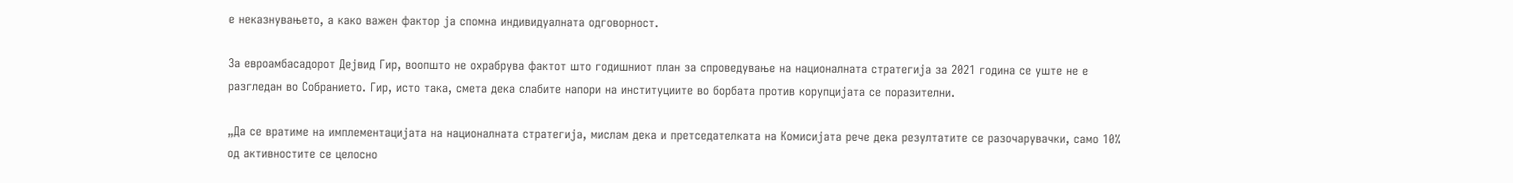е неказнувањето, а како важен фактор ја спомна индивидуалната одговорност.

За евроамбасадорот Дејвид Гир, воопшто не охрабрува фактот што годишниот план за спроведување на националната стратегија за 2021 година се уште не е разгледан во Собранието. Гир, исто така, смета дека слабите напори на институциите во борбата против корупцијата се поразителни.

„Да се вратиме на имплементацијата на националната стратегија, мислам дека и претседателката на Комисијата рече дека резултатите се разочарувачки, само 10% од активностите се целосно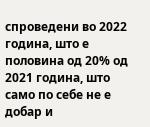спроведени во 2022 година, што е половина од 20% од 2021 година, што само по себе не е добар и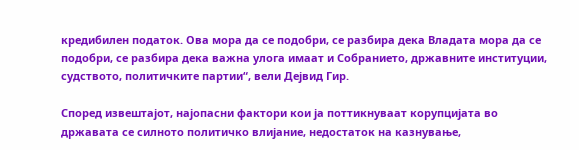кредибилен податок. Ова мора да се подобри, се разбира дека Владата мора да се подобри, се разбира дека важна улога имаат и Собранието, државните институции, судството, политичките партии“, вели Дејвид Гир.

Според извештајот, најопасни фактори кои ја поттикнуваат корупцијата во државата се силното политичко влијание, недостаток на казнување,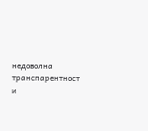недоволна транспарентност и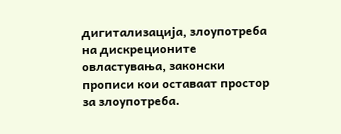дигитализација, злоупотреба на дискреционите овластувања, законски прописи кои оставаат простор за злоупотреба.